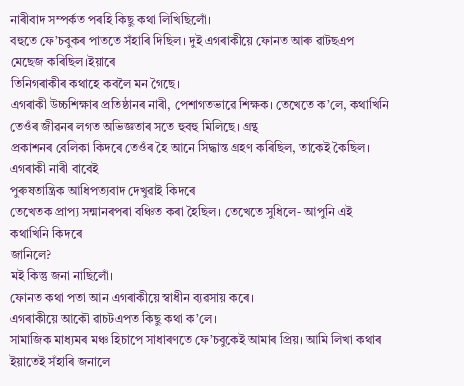নাৰীবাদ সম্পৰ্কত পৰহি কিছু কথা লিখিছিলোঁ।
বহুতে ফে’চবুকৰ পাততে সঁহাৰি দিছিল। দুই এগৰাকীয়ে ফোনত আৰু ৱাটছএপ মেছেজ কৰিছিল।ইয়াৰে
তিনিগৰাকীৰ কথাহে কবলৈ মন গৈছে।
এগৰাকী উচ্চশিক্ষাৰ প্ৰতিষ্ঠানৰ নাৰী, পেশাগতভাৱে শিক্ষক। তেখেতে ক’লে, কথাখিনি তেওঁৰ জীৱনৰ লগত অভিজ্ঞতাৰ সতে হুবহু মিলিছে। গ্ৰন্থ
প্ৰকাশনৰ বেলিকা কিদৰে তেওঁৰ হৈ আনে সিদ্ধান্ত গ্ৰহণ কৰিছিল, তাকেই কৈছিল। এগৰাকী নাৰী বাবেই
পুৰুষতান্ত্ৰিক আধিপত্যবাদ দেখুৱাই কিদৰে
তেখেতক প্ৰাপ্য সন্মানৰপৰা বঞ্চিত কৰা হৈছিল। তেখেতে সুধিলে- আপুনি এই কথাখিনি কিদৰে
জানিলে?
মই কিন্তু জনা নাছিলোঁ।
ফোনত কথা পতা আন এগৰাকীয়ে স্বাধীন ব্যৱসায় কৰে।
এগৰাকীয়ে আকৌ ৱাচটএপত কিছু কথা ক’লে।
সামাজিক মাধ্যমৰ মঞ্চ হিচাপে সাধাৰণতে ফে’চবুকেই আমাৰ প্ৰিয়। আমি লিখা কথাৰ ইয়াতেই সঁহাৰি জনালে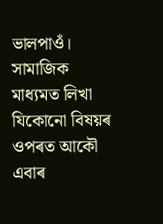ভালপাওঁ। সামাজিক মাধ্যমত লিখা যিকোনো বিষয়ৰ ওপৰত আকৌ এবাৰ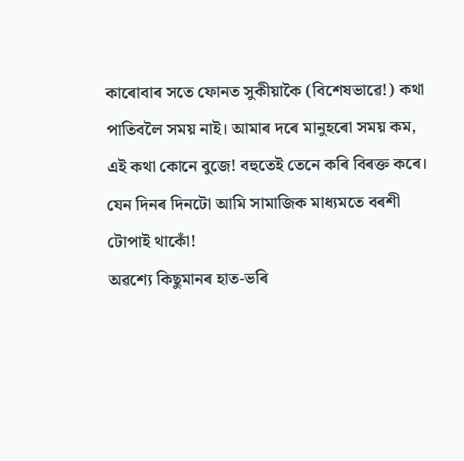কাৰোবাৰ সতে ফোনত সুকীয়াকৈ (বিশেষভাৱে!) কথা পাতিবলৈ সময় নাই। আমাৰ দৰে মানুহৰো সময় কম, এই কথা কোনে বুজে! বহুতেই তেনে কৰি বিৰক্ত কৰে। যেন দিনৰ দিনটো আমি সামাজিক মাধ্যমতে বৰশী টোপাই থাকোঁ!
অৱশ্যে কিছুমানৰ হাত-ভৰি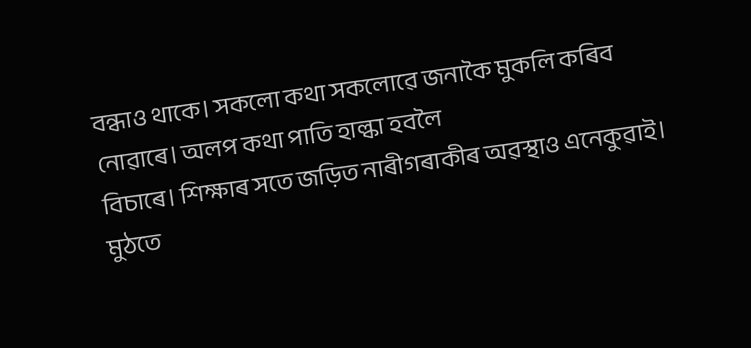বন্ধাও থাকে। সকলো কথা সকলোৱে জনাকৈ মুকলি কৰিব নোৱাৰে। অলপ কথা পাতি হাল্কা হবলৈ
বিচাৰে। শিক্ষাৰ সতে জড়িত নাৰীগৰাকীৰ অৱস্থাও এনেকুৱাই।
মুঠতে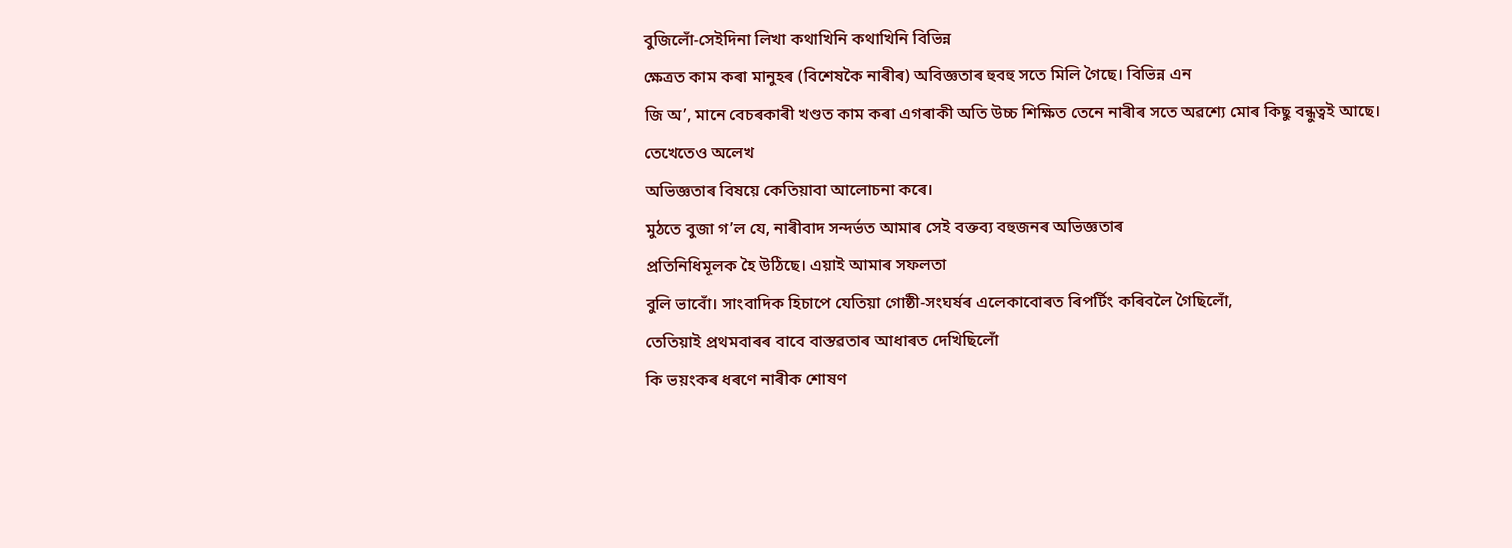বুজিলোঁ-সেইদিনা লিখা কথাখিনি কথাখিনি বিভিন্ন
ক্ষেত্ৰত কাম কৰা মানুহৰ (বিশেষকৈ নাৰীৰ) অবিজ্ঞতাৰ হুবহু সতে মিলি গৈছে। বিভিন্ন এন
জি অ’, মানে বেচৰকাৰী খণ্ডত কাম কৰা এগৰাকী অতি উচ্চ শিক্ষিত তেনে নাৰীৰ সতে অৱশ্যে মোৰ কিছু বন্ধুত্বই আছে। তেখেতেও অলেখ
অভিজ্ঞতাৰ বিষয়ে কেতিয়াবা আলোচনা কৰে।
মুঠতে বুজা গ’ল যে, নাৰীবাদ সন্দৰ্ভত আমাৰ সেই বক্তব্য বহুজনৰ অভিজ্ঞতাৰ
প্ৰতিনিধিমূলক হৈ উঠিছে। এয়াই আমাৰ সফলতা
বুলি ভাবোঁ। সাংবাদিক হিচাপে যেতিয়া গোষ্ঠী-সংঘৰ্ষৰ এলেকাবোৰত ৰিপৰ্টিং কৰিবলৈ গৈছিলোঁ,
তেতিয়াই প্ৰথমবাৰৰ বাবে বাস্তৱতাৰ আধাৰত দেখিছিলোঁ
কি ভয়ংকৰ ধৰণে নাৰীক শোষণ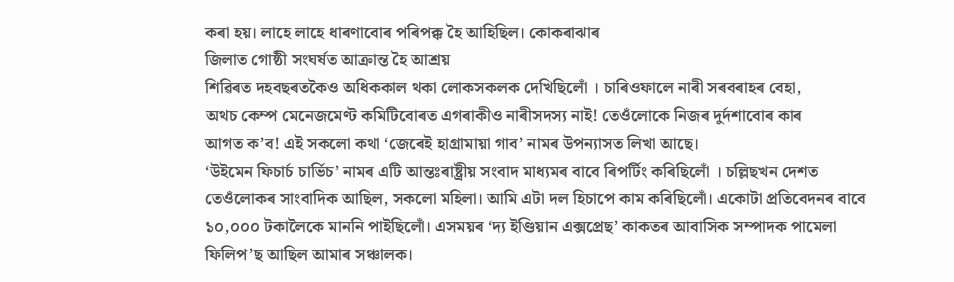কৰা হয়। লাহে লাহে ধাৰণাবোৰ পৰিপক্ক হৈ আহিছিল। কোকৰাঝাৰ
জিলাত গোষ্ঠী সংঘৰ্ষত আক্ৰান্ত হৈ আশ্ৰয়
শিৱিৰত দহবছৰতকৈও অধিককাল থকা লোকসকলক দেখিছিলোঁ । চাৰিওফালে নাৰী সৰবৰাহৰ বেহা,
অথচ কেম্প মেনেজমেণ্ট কমিটিবোৰত এগৰাকীও নাৰীসদস্য নাই! তেওঁলোকে নিজৰ দুৰ্দশাবোৰ কাৰ
আগত ক’ব! এই সকলো কথা ‘জেৰেই হাগ্ৰামায়া গাব’ নামৰ উপন্যাসত লিখা আছে।
‘উইমেন ফিচাৰ্চ চাৰ্ভিচ’ নামৰ এটি আন্তঃৰাষ্ট্ৰীয় সংবাদ মাধ্যমৰ বাবে ৰিপৰ্টিং কৰিছিলোঁ । চল্লিছখন দেশত তেওঁলোকৰ সাংবাদিক আছিল, সকলো মহিলা। আমি এটা দল হিচাপে কাম কৰিছিলোঁ। একোটা প্ৰতিবেদনৰ বাবে ১০,০০০ টকালৈকে মাননি পাইছিলোঁ। এসময়ৰ ‘দ্য ইণ্ডিয়ান এক্সপ্ৰেছ’ কাকতৰ আবাসিক সম্পাদক পামেলা ফিলিপ’ছ আছিল আমাৰ সঞ্চালক।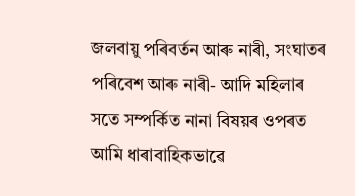জলবায়ু পৰিবৰ্তন আৰু নাৰী, সংঘাতৰ পৰিবেশ আৰু নাৰী- আদি মহিলাৰ সতে সম্পৰ্কিত নানা বিষয়ৰ ওপৰত আমি ধাৰাবাহিকভাৱে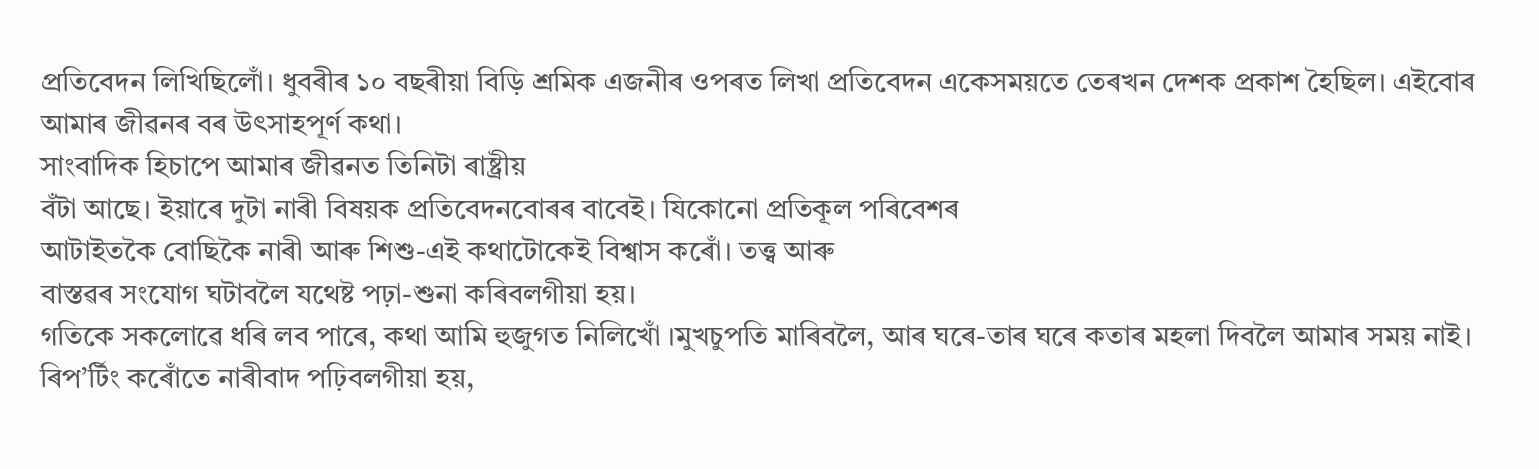প্ৰতিবেদন লিখিছিলোঁ। ধুবৰীৰ ১০ বছৰীয়া বিড়ি শ্ৰমিক এজনীৰ ওপৰত লিখা প্ৰতিবেদন একেসময়তে তেৰখন দেশক প্ৰকাশ হৈছিল। এইবোৰ আমাৰ জীৱনৰ বৰ উৎসাহপূৰ্ণ কথা।
সাংবাদিক হিচাপে আমাৰ জীৱনত তিনিটা ৰাষ্ট্ৰীয়
বঁটা আছে। ইয়াৰে দুটা নাৰী বিষয়ক প্ৰতিবেদনবোৰৰ বাবেই। যিকোনো প্ৰতিকূল পৰিবেশৰ
আটাইতকৈ বোছিকৈ নাৰী আৰু শিশু-এই কথাটোকেই বিশ্বাস কৰোঁ। তত্ত্ব আৰু
বাস্তৱৰ সংযোগ ঘটাবলৈ যথেষ্ট পঢ়া-শুনা কৰিবলগীয়া হয়।
গতিকে সকলোৱে ধৰি লব পাৰে, কথা আমি হুজুগত নিলিখোঁ ।মুখচুপতি মাৰিবলৈ, আৰ ঘৰে-তাৰ ঘৰে কতাৰ মহলা দিবলৈ আমাৰ সময় নাই। ৰিপ’ৰ্টিং কৰোঁতে নাৰীবাদ পঢ়িবলগীয়া হয়,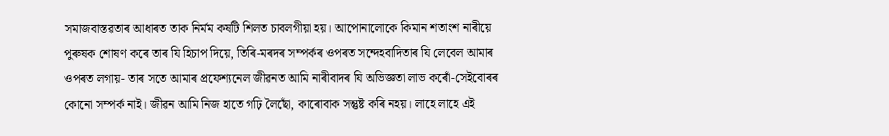সমাজবাস্তৱতাৰ আধাৰত তাক নিৰ্মম কষটি শিলত চাবলগীয়া হয়। আপোনালোকে কিমান শতাংশ নাৰীয়ে পুৰুষক শোষণ কৰে তাৰ যি হিচাপ দিয়ে, তিৰি-মৰদৰ সম্পৰ্কৰ ওপৰত সন্দেহবাদিতাৰ যি লেবেল আমাৰ ওপৰত লগায়- তাৰ সতে আমাৰ প্ৰফেশ্যনেল জীৱনত আমি নাৰীবাদৰ যি অভিজ্ঞতা লাভ কৰোঁ-সেইবোৰৰ কোনো সম্পৰ্ক নাই। জীৱন আমি নিজ হাতে গঢ়ি লৈছোঁ, কাৰোবাক সন্তুষ্ট কৰি নহয়। লাহে লাহে এই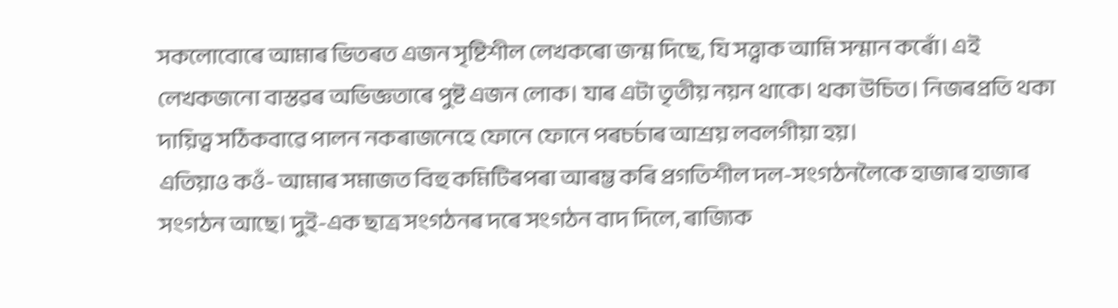সকলোবোৰে আমাৰ ভিতৰত এজন সৃষ্টিশীল লেখকৰো জন্ম দিছে, যি সত্ত্বাক আমি সন্মান কৰোঁ। এই লেখকজনো বাস্তৱৰ অভিজ্ঞতাৰে পুষ্ট এজন লোক। যাৰ এটা তৃতীয় নয়ন থাকে। থকা উচিত। নিজৰপ্ৰতি থকা দায়িত্ব সঠিকবাৱে পালন নকৰাজনেহে ফোনে ফোনে পৰচৰ্চাৰ আশ্ৰয় লবলগীয়া হয়।
এতিয়াও কওঁ- আমাৰ সমাজত বিহু কমিটিৰপৰা আৰম্ভ কৰি প্ৰগতিশীল দল-সংগঠনলৈকে হাজাৰ হাজাৰ সংগঠন আছে। দুই-এক ছাত্ৰ সংগঠনৰ দৰে সংগঠন বাদ দিলে, ৰাজ্যিক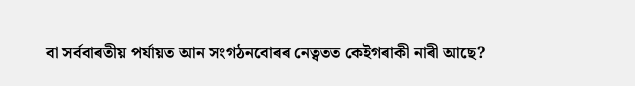বা সৰ্ববাৰতীয় পৰ্যায়ত আন সংগঠনবোৰৰ নেত্বতত কেইগৰাকী নাৰী আছে?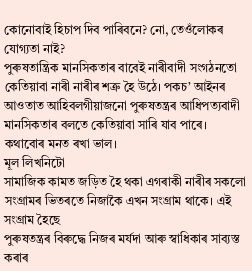কোনোবাই হিচাপ দিব পাৰিবনে? নো, তেওঁলোকৰ যোগ্যতা নাই?
পুৰুষতান্ত্ৰিক মানসিকতাৰ বাবেই নাৰীবাদী সংগঠনতো কেতিয়াবা নাৰী নাৰীৰ শত্ৰু হৈ উঠে। পকচ’ আইনৰ আওতাত আহিবলগীয়াজনো পুৰুষতন্ত্ৰৰ আধিপত্যবাদী মানসিকতাৰ বলতে কেতিয়াবা সাৰি যাব পাৰে। কথাবোৰ মনত ৰখা ভাল।
মূল লিখনিটো
সামাজিক কামত জড়িত হৈ থকা এগৰাকী নাৰীৰ সকলো সংগ্ৰামৰ ভিতৰতে নিজাকৈ এখন সংগ্ৰাম থাকে। এই সংগ্ৰাম হৈছে
পুৰুষতন্ত্ৰৰ বিৰুদ্ধে নিজৰ মৰ্যদা আৰু স্বাধিকাৰ সাব্যস্ত কৰাৰ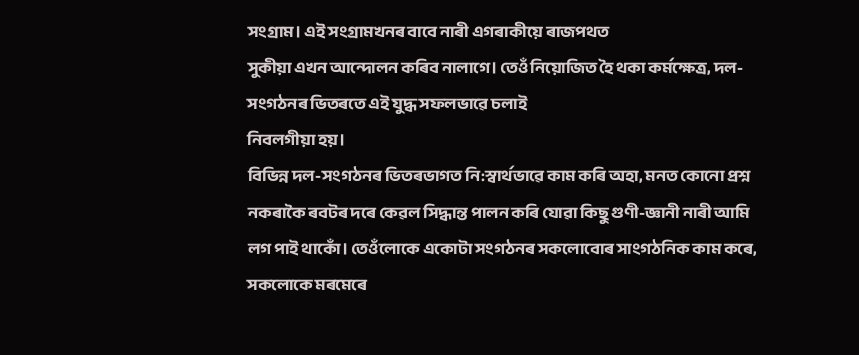সংগ্ৰাম। এই সংগ্ৰামখনৰ বাবে নাৰী এগৰাকীয়ে ৰাজপথত
সুকীয়া এখন আন্দোলন কৰিব নালাগে। তেওঁ নিয়োজিত হৈ থকা কৰ্মক্ষেত্ৰ, দল-সংগঠনৰ ভিতৰতে এই যুদ্ধ সফলভাৱে চলাই
নিবলগীয়া হয়।
বিভিন্ন দল-সংগঠনৰ ভিতৰভাগত নি:স্বাৰ্থভাৱে কাম কৰি অহা, মনত কোনো প্ৰশ্ন নকৰাকৈ ৰবটৰ দৰে কেৱল সিদ্ধান্ত পালন কৰি যোৱা কিছু গুণী-জ্ঞানী নাৰী আমি লগ পাই থাকোঁ। তেওঁলোকে একোটা সংগঠনৰ সকলোবোৰ সাংগঠনিক কাম কৰে, সকলোকে মৰমেৰে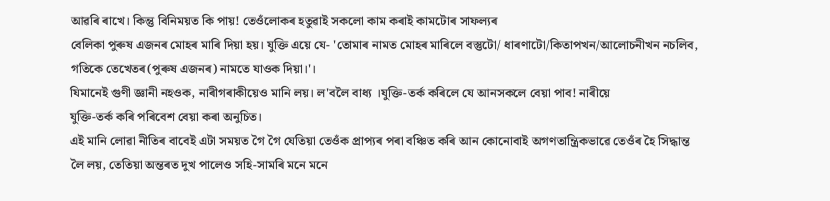আৱৰি ৰাখে। কিন্তু বিনিময়ত কি পায়! তেওঁলোকৰ হতুৱাই সকলো কাম কৰাই কামটোৰ সাফল্যৰ
বেলিকা পুৰুষ এজনৰ মোহৰ মাৰি দিয়া হয়। যুক্তি এয়ে যে- 'তোমাৰ নামত মোহৰ মাৰিলে বস্তুটো/ ধাৰণাটো/কিতাপখন/আলোচনীখন নচলিব, গতিকে তেখেতৰ(পুৰুষ এজনৰ) নামতে যাওক দিয়া।'।
যিমানেই গুণী জ্ঞানী নহওক, নাৰীগৰাকীয়েও মানি লয়। ল'বলৈ বাধ্য ।যুক্তি-তৰ্ক কৰিলে যে আনসকলে বেয়া পাব! নাৰীয়ে
যুক্তি-তৰ্ক কৰি পৰিবেশ বেয়া কৰা অনুচিত।
এই মানি লোৱা নীতিৰ বাবেই এটা সময়ত গৈ গৈ যেতিয়া তেওঁক প্ৰাপ্যৰ পৰা বঞ্চিত কৰি আন কোনোবাই অগণতান্ত্ৰিকভাৱে তেওঁৰ হৈ সিদ্ধান্ত লৈ লয়, তেতিয়া অন্তৰত দুখ পালেও সহি-সামৰি মনে মনে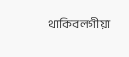থাকিবলগীয়া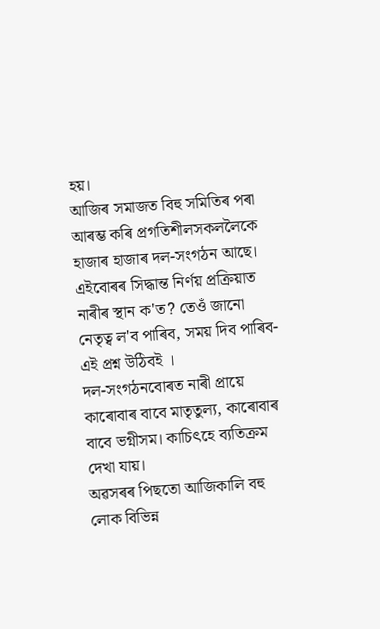হয়।
আজিৰ সমাজত বিহু সমিতিৰ পৰা আৰম্ভ কৰি প্ৰগতিশীলসকললৈকে হাজাৰ হাজাৰ দল-সংগঠন আছে। এইবোৰৰ সিদ্ধান্ত নিৰ্ণয় প্ৰক্ৰিয়াত নাৰীৰ স্থান ক'ত? তেওঁ জানো নেতৃত্ব ল'ব পাৰিব, সময় দিব পাৰিব- এই প্ৰশ্ন উঠিবই ।
দল-সংগঠনবোৰত নাৰী প্ৰায়ে কাৰোবাৰ বাবে মাতৃতুল্য, কাৰোবাৰ বাবে ভগ্নীসম। কাচিৎহে ব্যতিক্ৰম দেখা যায়।
অৱসৰৰ পিছতো আজিকালি বহু লোক বিভিন্ন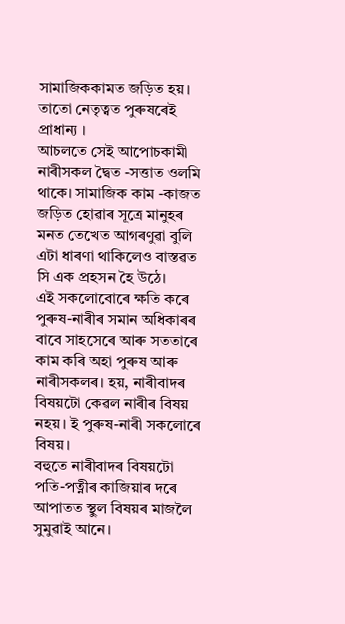সামাজিককামত জড়িত হয়। তাতো নেতৃত্বত পুৰুষৰেই প্ৰাধান্য ।
আচলতে সেই আপোচকামী নাৰীসকল দ্বৈত -সত্তাত ওলমি থাকে। সামাজিক কাম -কাজত জড়িত হোৱাৰ সূত্ৰে মানুহৰ মনত তেখেত আগৰণুৱা বুলি এটা ধাৰণা থাকিলেও বাস্তৱত সি এক প্ৰহসন হৈ উঠে।
এই সকলোবোৰে ক্ষতি কৰে পুৰুষ-নাৰীৰ সমান অধিকাৰৰ বাবে সাহসেৰে আৰু সততাৰে কাম কৰি অহা পুৰুষ আৰু নাৰীসকলৰ। হয়, নাৰীবাদৰ বিষয়টো কেৱল নাৰীৰ বিষয় নহয়। ই পুৰুষ-নাৰী সকলোৰে বিষয়।
বহুতে নাৰীবাদৰ বিষয়টো পতি-পত্নীৰ কাজিয়াৰ দৰে আপাতত স্থুল বিষয়ৰ মাজলৈ সুমুৱাই আনে।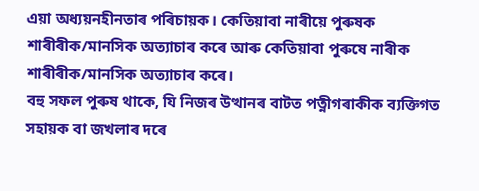এয়া অধ্যয়নহীনতাৰ পৰিচায়ক। কেতিয়াবা নাৰীয়ে পুৰুষক শাৰীৰীক/মানসিক অত্যাচাৰ কৰে আৰু কেতিয়াবা পুৰুষে নাৰীক শাৰীৰীক/মানসিক অত্যাচাৰ কৰে।
বহু সফল পুৰুষ থাকে, যি নিজৰ উত্থানৰ বাটত পত্নীগৰাকীক ব্যক্তিগত সহায়ক বা জখলাৰ দৰে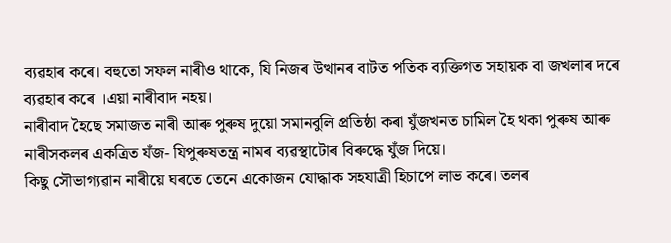ব্যৱহাৰ কৰে। বহুতো সফল নাৰীও থাকে, যি নিজৰ উত্থানৰ বাটত পতিক ব্যক্তিগত সহায়ক বা জখলাৰ দৰে ব্যৱহাৰ কৰে ।এয়া নাৰীবাদ নহয়।
নাৰীবাদ হৈছে সমাজত নাৰী আৰু পুৰুষ দুয়ো সমানবুলি প্ৰতিষ্ঠা কৰা যুঁজখনত চামিল হৈ থকা পুৰুষ আৰু নাৰীসকলৰ একত্ৰিত যঁজ- যিপুৰুষতন্ত্ৰ নামৰ ব্যৱস্থাটোৰ বিৰুদ্ধে যুঁজ দিয়ে।
কিছু সৌভাগ্যৱান নাৰীয়ে ঘৰতে তেনে একোজন যোদ্ধাক সহযাত্ৰী হিচাপে লাভ কৰে। তলৰ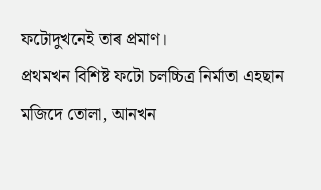ফটোদুখনেই তাৰ প্ৰমাণ।
প্ৰথমখন বিশিষ্ট ফটো চলচ্চিত্ৰ নিৰ্মাতা এহছান মজিদে তোলা, আনখন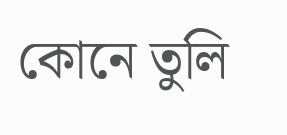কোনে তুলি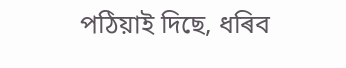পঠিয়াই দিছে, ধৰিব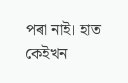পৰা নাই। হাত কেইখন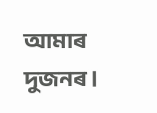আমাৰ দুজনৰ।